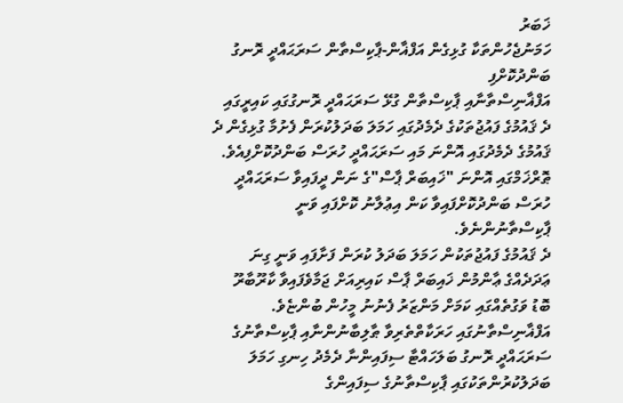ޚަބަރު
ހަމަނުޖެހުންތަކާ ގުޅިގެން އަފްޣާން-ޕާކިސްތާން ސަރަޙައްދީ ރޮނގު ބަންދުކޮށްފި
އަފްޣާނިސްތާނާއި ޕާކިސްތާން ގުޅޭ ސަރަޙައްދީ ރޮނގުގައި ކައިރީގައި ދެ ޤައުމުގެ ފައުޖުތަކުގެ ދެމެދުގައި ހަމަލަ ބަދަލުކުރަން ފެށުމާ ގުޅިގެން ދެ ޤައުމުގެ ދެމެދުގައި އޮންނަ މައި ސަރަޙައްދީ ހުރަސް ބަންދުކޮށްފިއެވެ. ޠޮރްޚަމްގައި އޮންނަ "ޚައިބަރް ޕާސް"ގެ ނަން ދީފައިވާ ސަރަޙައްދީ ހުރަސް ބަންދުކޮށްފައިވާ ކަން އިޢުލާނު ކޮށްފައި ވަނީ ޕާކިސްތާނުންނެވެ.
ދެ ޤައުމުގެ ފައުޖުތަކުން ހަމަލަ ބަދަލު ކުރަން ފަށާފައި ވަނީ ގިނަ ޢަދަދެއްގެ ޢާންމުން ޚައިބަރް ޕާސް ކައިރިއަށް ޖަމާވެފައިވާ ކާރޫބާރޫ ބޮޑު ވަގުތެއްގައި ކަމަށް މަންޒަރު ފެނުނު މީހުން ބުންޏެވެ. އަފްޣާނިސްތާނުގައި ހަރަކާތްތެރިވާ ޠާލިބާނުންނާއި ޕާކިސްތާނުގެ ސަރަޙައްދީ ރޮނގު ބަލަހައްޓާ ސިފައިންނާ ދެމެދު ހިނގި ހަމަލަ ބަދަލުކުރުންތަކުގައި ޕާކިސްތާނުގެ ސިފައިންގެ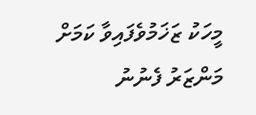މީހަކު ޒަޚަމުވެފައިވާ ކަމަށް މަންޒަރު ފެނުނު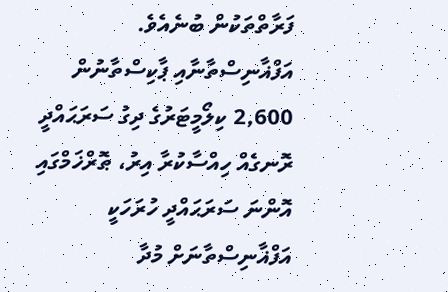ފަރާތްތަކުން ބުނެއެވެ.
އަފްޣާނިސްތާނާއި ޕާކިސްތާނުން 2,600 ކިލޯމީޓަރުގެ ދިގު ސަރަޙައްދީ ރޮނގެއް ހިއްސާކުރާ އިރު، ޠޮރްޚަމްގައި އޮންނަ ސަރަޙައްދީ ހުރަހަކީ އަފްޣާނިސްތާނަށް މުދާ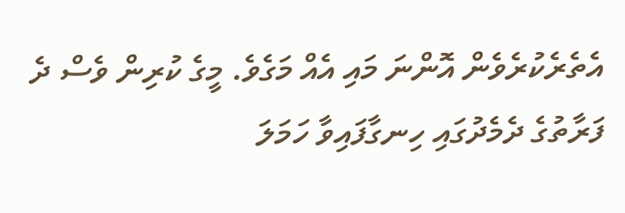އެތެރެކުރެވެން އޮންނަ މައި އެއް މަގެވެ. މީގެ ކުރިން ވެސް ދެ ފަރާތުގެ ދެމެދުގައި ހިނގާފައިވާ ހަމަލަ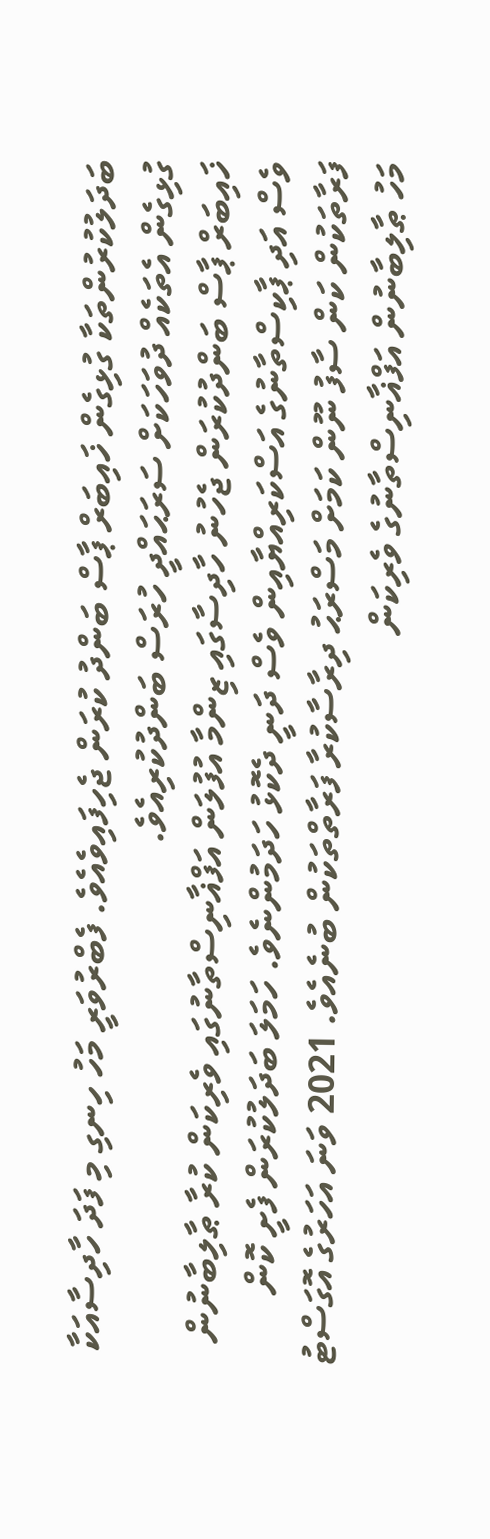ބަދަލުކުރުންތަކާ ގުޅިގެން ޚައިބަރް ޕާސް ބަންދު ކުރަން ޖެހިފައިވެއެވެ. ފެބްރުވަރީ މަހު ހިނގި މި ފަދަ ހާދިސާއަކާ ގުޅިގެން އެތަކެއް ދުވަހަކަށް ސަރަޙައްދީ ހުރަސް ބަންދުކުރިއެވެ.
ޚައިބަރް ޕާސް ބަންދުކުރަން ޖެހުނު ހާދިސާގައި ޒިންމާ އުފުލަން އަފްޣާނިސްތާނުގައި ވެރިކަން ކުރާ ޠާލިބާނުން ވެސް އަދި ޕާކިސްތާނުގެ އަސްކަރިއްޔާއިން ވެސް ދަނީ ދެކޮޅު ހަދަމުންނެވެ. ހަމަލަ ބަދަލުކުރަން ފެށީ ކޮން ފަރާތަކުން ކަން ސާފު ނޫން ކަމަށް މަސްރަޙު ދިރާސާކުރާ ފަރާތްތަކުން ބުނެއެވެ. 2021 ވަނަ އަހަރުގެ އޮގަސްޓު މަހު ޠާލިބާނުން އަފްޣާނިސްތާނުގެ ވެރިކަން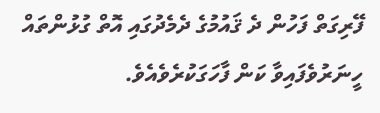ފޭރިގަތް ފަހުން ދެ ޤައުމުގެ ދެމެދުގައި އޮތް ގުޅުންތައް ހީނަރުވެފައިވާ ކަން ފާހަގަކުރެވެއެވެ.